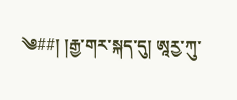༄##། །རྒྱ་གར་སྐད་དུ། ཨཱརྱ་ཀུ་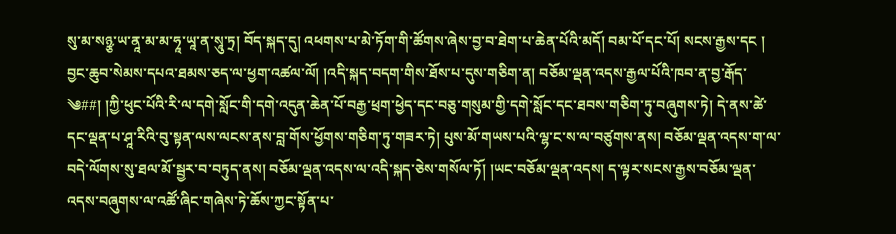སུ་མ་སཉྩ་ཡ་ནཱ་མ་མ་ཧཱ་ཡཱ་ན་སཱུ་ཏྲ། བོད་སྐད་དུ། འཕགས་པ་མེ་ཏོག་གི་ཚོགས་ཞེས་བྱ་བ་ཐེག་པ་ཆེན་པོའི་མདོ། བམ་པོ་དང་པོ། སངས་རྒྱས་དང ། བྱང་ཆུབ་སེམས་དཔའ་ཐམས་ཅད་ལ་ཕྱག་འཚལ་ལོ། །འདི་སྐད་བདག་གིས་ཐོས་པ་དུས་གཅིག་ན། བཅོམ་ལྡན་འདས་རྒྱལ་པོའི་ཁབ་ན་བྱ་རྒོད་
༄##། །ཀྱི་ཕུང་པོའི་རི་ལ་དགེ་སློང་གི་དགེ་འདུན་ཆེན་པོ་བརྒྱ་ཕྲག་ཕྱེད་དང་བཅུ་གསུམ་གྱི་དགེ་སློང་དང་ཐབས་གཅིག་ཏུ་བཞུགས་ཏེ། དེ་ནས་ཚེ་དང་ལྡན་པ་ཤཱ་རིའི་བུ་སྟན་ལས་ལངས་ནས་བླ་གོས་ཕྱོགས་གཅིག་ཏུ་གཟར་ཏེ། པུས་མོ་གཡས་པའི་ལྷ་ང་ས་ལ་བཙུགས་ནས། བཅོམ་ལྡན་འདས་ག་ལ་བདེ་ལོགས་སུ་ཐལ་མོ་སྦྱར་བ་བཏུད་ནས། བཅོམ་ལྡན་འདས་ལ་འདི་སྐད་ཅེས་གསོལ་ཏོ། །ཡང་བཅོམ་ལྡན་འདས། ད་ལྟར་སངས་རྒྱས་བཅོམ་ལྡན་འདས་བཞུགས་ལ་འཚོ་ཞིང་གཞེས་ཏེ་ཆོས་ཀྱང་སྟོན་པ་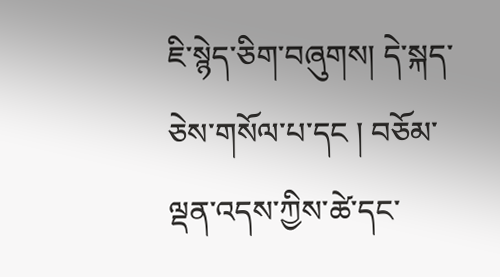ཇི་སྙེད་ཅིག་བཞུགས། དེ་སྐད་ཅེས་གསོལ་པ་དང ། བཅོམ་ལྡན་འདས་ཀྱིས་ཚེ་དང་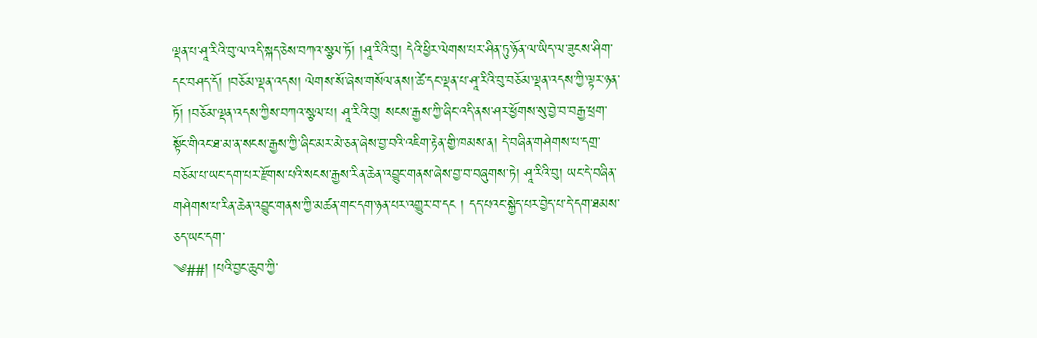ལྡན་པ་ཤཱ་རིའི་བུ་ལ་འདི་སྐད་ཅེས་བཀའ་སྩལ་ཏོ། །ཤཱ་རིའི་བུ། དེའི་ཕྱིར་ལེགས་པར་ཤིན་ཏུ་ཉོན་ལ་ཡིད་ལ་ཟུངས་ཤིག་དང་བཤད་དོ། །བཅོམ་ལྡན་འདས། ལེགས་སོ་ཞེས་གསོལ་ནས།་ཚེ་དང་ལྡན་པ་ཤཱ་རིའི་བུ་བཅོམ་ལྡན་འདས་ཀྱི་ལྟར་ཉན་ཏོ། །བཅོམ་ལྡན་འདས་ཀྱིས་བཀའ་སྩལ་པ། ཤཱ་རིའི་བུ། སངས་རྒྱས་ཀྱི་ཞིང་འདི་ནས་ཤར་ཕྱོགས་སུ་བྱེ་བ་བརྒྱ་ཕྲག་སྟོང་གིའང་ཐ་མ་ན་སངས་རྒྱས་ཀྱི་ཞིང་མར་མེ་ཅན་ཞེས་བྱ་བའི་འཇིག་རྟེན་གྱི་ཁམས་ན། དེ་བཞིན་གཤེགས་པ་དགྲ་བཅོམ་པ་ཡང་དག་པར་རྫོགས་པའི་སངས་རྒྱས་རིན་ཆེན་འབྱུང་གནས་ཞེས་བྱ་བ་བཞུགས་ཏེ། ཤཱ་རིའི་བུ། ཡང་དེ་བཞིན་གཤེགས་པ་རིན་ཆེན་འབྱུང་གནས་ཀྱི་མཚན་གང་དག་ཉན་པར་འགྱུར་བ་དང ། དད་པའང་སྐྱེད་པར་བྱེད་པ་དེ་དག་ཐམས་ཅད་ཡང་དག་
༄##། །པའི་བྱང་ཆུབ་ཀྱི་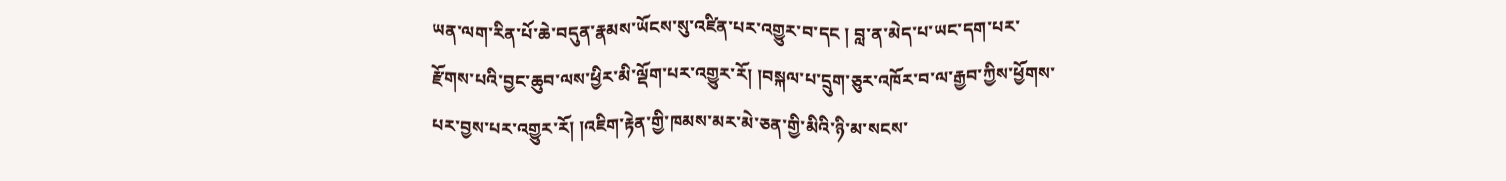ཡན་ལག་རིན་པོ་ཆེ་བདུན་རྣམས་ཡོངས་སུ་འཛིན་པར་འགྱུར་བ་དང ། བླ་ན་མེད་པ་ཡང་དག་པར་རྫོགས་པའི་བྱང་ཆུབ་ལས་ཕྱིར་མི་ལྡོག་པར་འགྱུར་རོ། །བསྐལ་པ་དྲུག་ཅུར་འཁོར་བ་ལ་རྒྱབ་ཀྱིས་ཕྱོགས་པར་བྱས་པར་འགྱུར་རོ། །འཇིག་རྟེན་གྱི་ཁམས་མར་མེ་ཅན་གྱི་མིའི་ཉི་མ་སངས་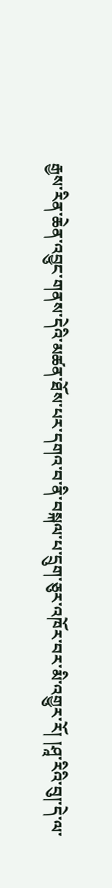རྒྱས་རིན་ཆེན་འབྱུང་གནས་དེའི་མཚན་ཐོས་པར་དགའ་བ་ནི་བསྐལ་པ་དྲུག་ཅུར་འཁོར་བར་མི་འགྱུར་རོ། །ཤཱ་རིའི་བུ།་དེ་ལ་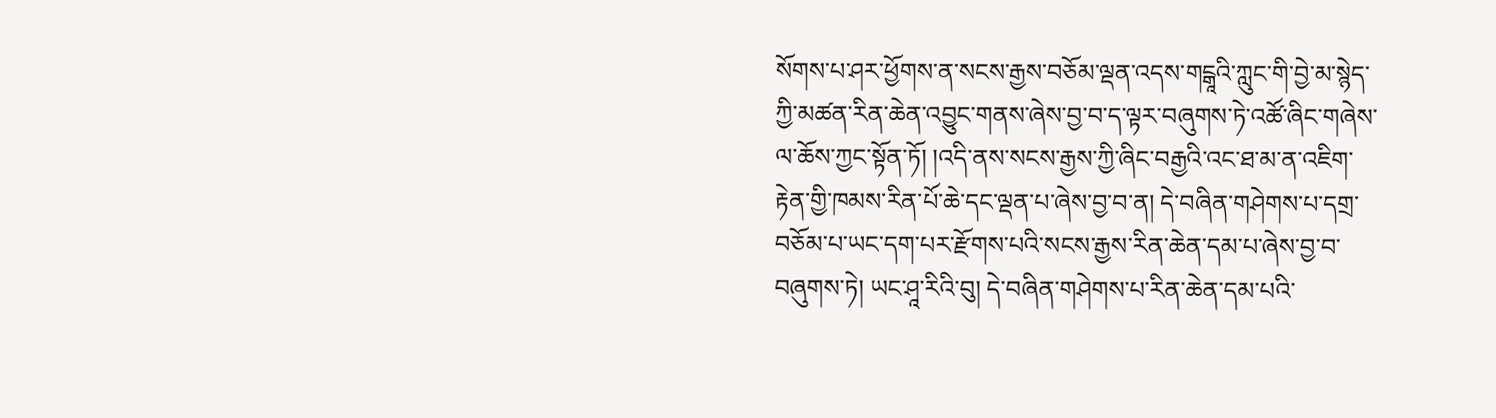སོགས་པ་ཤར་ཕྱོགས་ན་སངས་རྒྱས་བཅོམ་ལྡན་འདས་གངྒཱའི་ཀླུང་གི་བྱེ་མ་སྙེད་ཀྱི་མཚན་རིན་ཆེན་འབྱུང་གནས་ཞེས་བྱ་བ་ད་ལྟར་བཞུགས་ཏེ་འཚོ་ཞིང་གཞེས་ལ་ཆོས་ཀྱང་སྟོན་ཏོ། །འདི་ནས་སངས་རྒྱས་ཀྱི་ཞིང་བརྒྱའི་འང་ཐ་མ་ན་འཇིག་རྟེན་གྱི་ཁམས་རིན་པོ་ཆེ་དང་ལྡན་པ་ཞེས་བྱ་བ་ན། དེ་བཞིན་གཤེགས་པ་དགྲ་བཅོམ་པ་ཡང་དག་པར་རྫོགས་པའི་སངས་རྒྱས་རིན་ཆེན་དམ་པ་ཞེས་བྱ་བ་
བཞུགས་ཏེ། ཡང་ཤཱ་རིའི་བུ། དེ་བཞིན་གཤེགས་པ་རིན་ཆེན་དམ་པའི་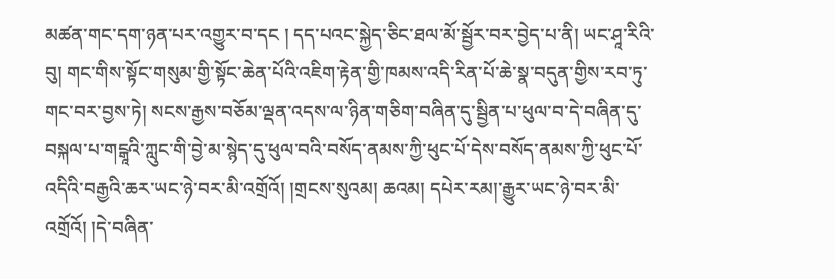མཚན་གང་དག་ཉན་པར་འགྱུར་བ་དང ། དད་པའང་སྐྱེད་ཅིང་ཐལ་མོ་སྦྱོར་བར་བྱེད་པ་ནི། ཡང་ཤཱ་རིའི་བུ། གང་གིས་སྟོང་གསུམ་གྱི་སྟོང་ཆེན་པོའི་འཇིག་རྟེན་གྱི་ཁམས་འདི་རིན་པོ་ཆེ་སྣ་བདུན་གྱིས་རབ་ཏུ་གང་བར་བྱས་ཏེ། སངས་རྒྱས་བཅོམ་ལྡན་འདས་ལ་ཉིན་གཅིག་བཞིན་དུ་སྦྱིན་པ་ཕུལ་བ་དེ་བཞིན་དུ་བསྐལ་པ་གངྒཱའི་ཀླུང་གི་བྱེ་མ་སྙེད་དུ་ཕུལ་བའི་བསོད་ནམས་ཀྱི་ཕུང་པོ་དེས་བསོད་ནམས་ཀྱི་ཕུང་པོ་འདིའི་བརྒྱའི་ཆར་ཡང་ཉེ་བར་མི་འགྲོའོ། །གྲངས་སུའམ། ཆའམ། དཔེར་རམ།་རྒྱུར་ཡང་ཉེ་བར་མི་འགྲོའོ། །དེ་བཞིན་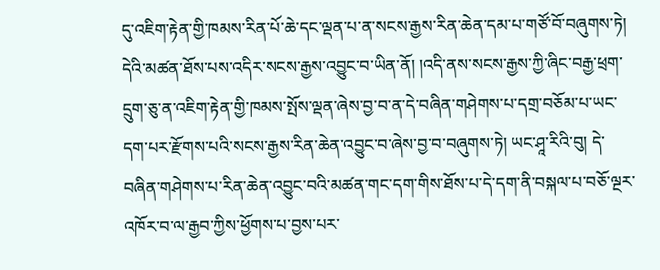དུ་འཇིག་རྟེན་གྱི་ཁམས་རིན་པོ་ཆེ་དང་ལྡན་པ་ན་སངས་རྒྱས་རིན་ཆེན་དམ་པ་གཙོ་བོ་བཞུགས་ཏེ། དེའི་མཚན་ཐོས་པས་འདིར་སངས་རྒྱས་འབྱུང་བ་ཡིན་ནོ། །འདི་ནས་སངས་རྒྱས་ཀྱི་ཞིང་བརྒྱ་ཕྲག་དྲུག་ཅུ་ན་འཇིག་རྟེན་གྱི་ཁམས་སྤོས་ལྡན་ཞེས་བྱ་བ་ན་དེ་བཞིན་གཤེགས་པ་དགྲ་བཅོམ་པ་ཡང་དག་པར་རྫོགས་པའི་སངས་རྒྱས་རིན་ཆེན་འབྱུང་བ་ཞེས་བྱ་བ་བཞུགས་ཏེ། ཡང་ཤཱ་རིའི་བུ། དེ་བཞིན་གཤེགས་པ་རིན་ཆེན་འབྱུང་བའི་མཚན་གང་དག་གིས་ཐོས་པ་དེ་དག་ནི་བསྐལ་པ་བཅོ་ལྔར་འཁོར་བ་ལ་རྒྱབ་ཀྱིས་ཕྱོགས་པ་བྱས་པར་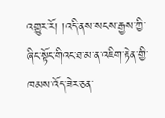འགྱུར་རོ། །འདི་ནས་སངས་རྒྱས་ཀྱི་ཞིང་སྟོང་གིའང་ཐ་མ་ན་འཇིག་རྟེན་གྱི་ཁམས་འོད་ཟེར་ཅན་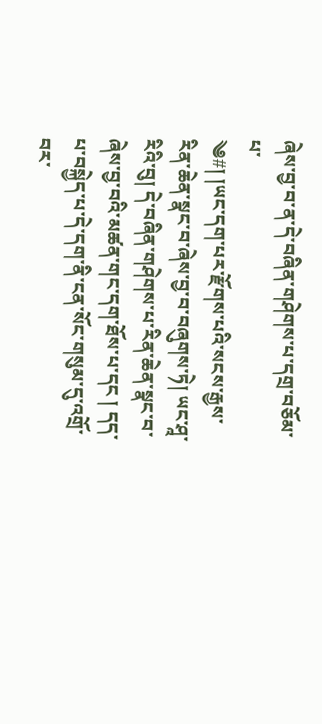ཞེས་བྱ་བ་ན་དེ་བཞིན་གཤེགས་པ་དགྲ་བཅོམ་པ་
༄#། །ཡང་དག་པར་རྫོགས་པའི་སངས་རྒྱས་རིན་ཆེན་སྣང་བ་ཞེས་བྱ་བ་བཞུགས་ཏེ། ཡང་ཤཱ་རིའི་བུ། དེ་བཞིན་གཤེགས་པ་རིན་ཆེན་སྣང་བ་ཞེས་བྱ་བའི་མཚན་གང་དག་ཐོས་པ་དང ། དད་པ་བསྐྱེད་པ་དེ་དག་ནི་ངན་སོང་གསུམ་དུ་འགྲོ་བར་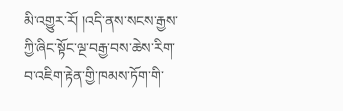མི་འགྱུར་རོ། །འདི་ནས་སངས་རྒྱས་ཀྱི་ཞིང་སྟོང་ལྔ་བརྒྱ་བས་ཆེས་རིག་བ་འཇིག་རྟེན་གྱི་ཁམས་ཏོག་གི་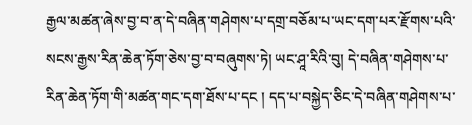རྒྱལ་མཚན་ཞེས་བྱ་བ་ན་དེ་བཞིན་གཤེགས་པ་དགྲ་བཅོམ་པ་ཡང་དག་པར་རྫོགས་པའི་སངས་རྒྱས་རིན་ཆེན་ཏོག་ཅེས་བྱ་བ་བཞུགས་ཏེ། ཡང་ཤཱ་རིའི་བུ། དེ་བཞིན་གཤེགས་པ་རིན་ཆེན་ཏོག་གི་མཚན་གང་དག་ཐོས་པ་དང ། དད་པ་བསྐྱེད་ཅིང་དེ་བཞིན་གཤེགས་པ་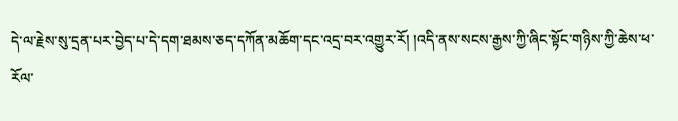དེ་ལ་རྗེས་སུ་དྲན་པར་བྱེད་པ་དེ་དག་ཐམས་ཅད་དཀོན་མཆོག་དང་འདྲ་བར་འགྱུར་རོ། །འདི་ནས་སངས་རྒྱས་ཀྱི་ཞིང་སྟོང་གཉིས་ཀྱི་ཆེས་ཕ་རོལ་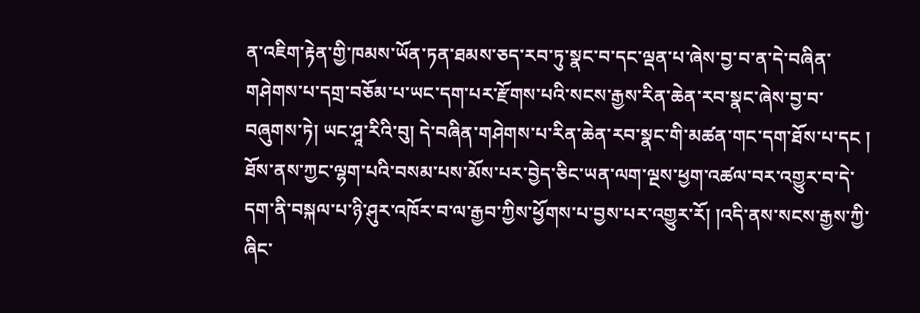ན་འཇིག་རྟེན་གྱི་ཁམས་ཡོན་ཏན་ཐམས་ཅད་རབ་ཏུ་སྣང་བ་དང་ལྡན་པ་ཞེས་བྱ་བ་ན་དེ་བཞིན་གཤེགས་པ་དགྲ་བཅོམ་པ་ཡང་དག་པར་རྫོགས་པའི་སངས་རྒྱས་རིན་ཆེན་རབ་སྣང་ཞེས་བྱ་བ་བཞུགས་ཏེ། ཡང་ཤཱ་རིའི་བུ། དེ་བཞིན་གཤེགས་པ་རིན་ཆེན་རབ་སྣང་གི་མཚན་གང་དག་ཐོས་པ་དང ། ཐོས་ནས་ཀྱང་ལྷག་པའི་བསམ་པས་མོས་པར་བྱེད་ཅིང་ཡན་ལག་ལྔས་ཕྱག་འཚལ་བར་འགྱུར་བ་དེ་དག་ནི་བསྐལ་པ་ཉི་ཤུར་འཁོར་བ་ལ་རྒྱབ་ཀྱིས་ཕྱོགས་པ་བྱས་པར་འགྱུར་རོ། །འདི་ནས་སངས་རྒྱས་ཀྱི་
ཞིང་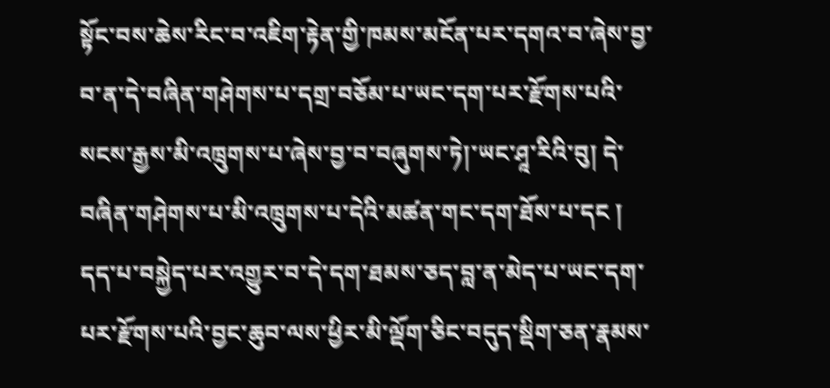སྟོང་བས་ཆེས་རིང་བ་འཇིག་རྟེན་གྱི་ཁམས་མངོན་པར་དགའ་བ་ཞེས་བྱ་བ་ན་དེ་བཞིན་གཤེགས་པ་དགྲ་བཅོམ་པ་ཡང་དག་པར་རྫོགས་པའི་སངས་རྒྱས་མི་འཁྲུགས་པ་ཞེས་བྱ་བ་བཞུགས་ཏེ།་ཡང་ཤཱ་རིའི་བུ། དེ་བཞིན་གཤེགས་པ་མི་འཁྲུགས་པ་དེའི་མཚན་གང་དག་ཐོས་པ་དང ། དད་པ་བསྐྱེད་པར་འགྱུར་བ་དེ་དག་ཐམས་ཅད་བླ་ན་མེད་པ་ཡང་དག་པར་རྫོགས་པའི་བྱང་ཆུབ་ལས་ཕྱིར་མི་ལྡོག་ཅིང་བདུད་སྡིག་ཅན་རྣམས་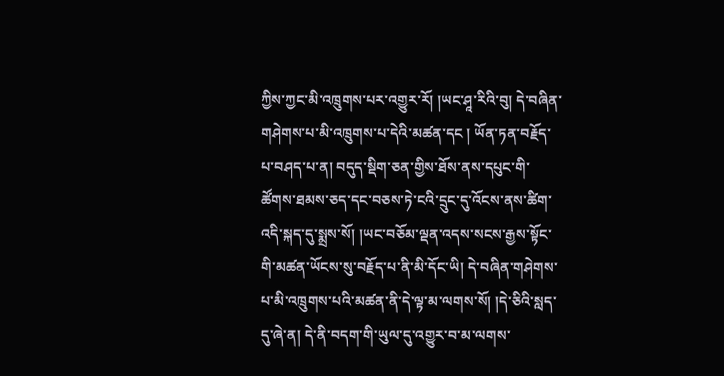ཀྱིས་ཀྱང་མི་འཁྲུགས་པར་འགྱུར་རོ། །ཡང་ཤཱ་རིའི་བུ། དེ་བཞིན་གཤེགས་པ་མི་འཁྲུགས་པ་དེའི་མཚན་དང ། ཡོན་ཏན་བརྗོད་པ་བཤད་པ་ན། བདུད་སྡིག་ཅན་གྱིས་ཐོས་ནས་དཔུང་གི་ཚོགས་ཐམས་ཅད་དང་བཅས་ཏེ་ངའི་དྲུང་དུ་འོངས་ནས་ཚིག་འདི་སྐད་དུ་སྨྲས་སོ། །ཡང་བཅོམ་ལྡན་འདས་སངས་རྒྱས་སྟོང་གི་མཚན་ཡོངས་སུ་བརྗོད་པ་ནི་མི་དོང་ཡི། དེ་བཞིན་གཤེགས་པ་མི་འཁྲུགས་པའི་མཚན་ནི་དེ་ལྟ་མ་ལགས་སོ། །དེ་ཅིའི་སླད་དུ་ཞེ་ན། དེ་ནི་བདག་གི་ཡུལ་དུ་འགྱུར་བ་མ་ལགས་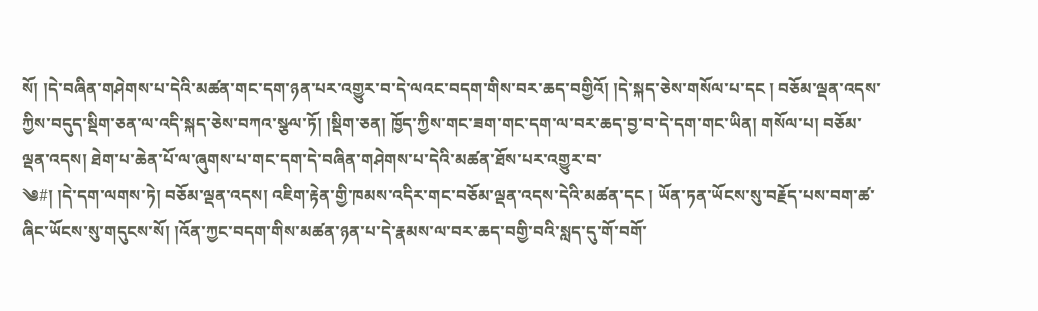སོ། །དེ་བཞིན་གཤེགས་པ་དེའི་མཚན་གང་དག་ཉན་པར་འགྱུར་བ་དེ་ལའང་བདག་གིས་བར་ཆད་བགྱིའོ། །དེ་སྐད་ཅེས་གསོལ་པ་དང ། བཅོམ་ལྡན་འདས་ཀྱིས་བདུད་སྡིག་ཅན་ལ་འདི་སྐད་ཅེས་བཀའ་སྩལ་ཏོ། །སྡིག་ཅན། ཁྱོད་ཀྱིས་གང་ཟག་གང་དག་ལ་བར་ཆད་བྱ་བ་དེ་དག་གང་ཡིན། གསོལ་པ། བཅོམ་ལྡན་འདས། ཐེག་པ་ཆེན་པོ་ལ་ཞུགས་པ་གང་དག་དེ་བཞིན་གཤེགས་པ་དེའི་མཚན་ཐོས་པར་འགྱུར་བ་
༄#། །དེ་དག་ལགས་ཏེ། བཅོམ་ལྡན་འདས། འཇིག་རྟེན་གྱི་ཁམས་འདིར་གང་བཅོམ་ལྡན་འདས་དེའི་མཚན་དང ། ཡོན་ཏན་ཡོངས་སུ་བརྗོད་པས་བག་ཚ་ཞིང་ཡོངས་སུ་གདུངས་སོ། །འོན་ཀྱང་བདག་གིས་མཚན་ཉན་པ་དེ་རྣམས་ལ་བར་ཆད་བགྱི་བའི་སླད་དུ་གོ་བགོ་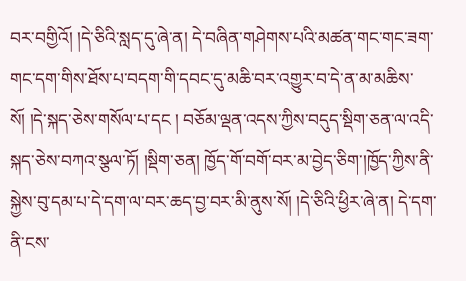བར་བགྱིའོ། །དེ་ཅིའི་སླད་དུ་ཞེ་ན། དེ་བཞིན་གཤེགས་པའི་མཚན་གང་གང་ཟག་གང་དག་གིས་ཐོས་པ་བདག་གི་དབང་དུ་མཆི་བར་འགྱུར་བ་དེ་ན་མ་མཆིས་སོ། །དེ་སྐད་ཅེས་གསོལ་པ་དང ། བཅོམ་ལྡན་འདས་ཀྱིས་བདུད་སྡིག་ཅན་ལ་འདི་སྐད་ཅེས་བཀའ་སྩལ་ཏོ། །སྡིག་ཅན། ཁྱོད་གོ་བགོ་བར་མ་བྱེད་ཅིག་།ཁྱོད་ཀྱིས་ནི་སྐྱེས་བུ་དམ་པ་དེ་དག་ལ་བར་ཆད་བྱ་བར་མི་ནུས་སོ། །དེ་ཅིའི་ཕྱིར་ཞེ་ན། དེ་དག་ནི་ངས་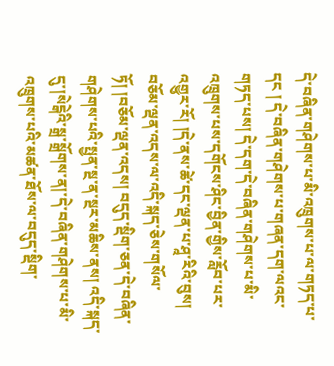དེ་བཞིན་གཤེགས་པ་མི་འཁྲུགས་པ་ལ་གཏད་པ་དང ། དེ་བཞིན་གཤེགས་པ་གཞན་དག་ལའང་གཏད་པས། དེ་དག་དེ་བཞིན་གཤེགས་པ་མི་འཁྲུགས་པས་དགོངས་ཤིང་བྱིན་གྱིས་རློབ་པར་འགྱུར་རོ། །དེ་ནས་ཚེ་དང་ལྡན་པ་ཤཱ་རིའི་བུས། བཅོམ་ལྡན་འདས་ལ་འདི་སྐད་ཅེས་གསོལ་ཏོ། །བཅོམ་ལྡན་འདས། བདུད་སྡིག་ཅན་དེ་བཞིན་གཤེགས་པའི་སྤྱན་སྔ་ན་སྔར་མཆིས་ནས། འདི་སྐད་དུ་།སེངྒེའི་སྒྲ་སྒྲོགས་ན།་དེ་བཞིན་གཤེགས་པ་མི་འཁྲུགས་པའི་མཚན་ཐོས་ལ་བདུད་སྡིག་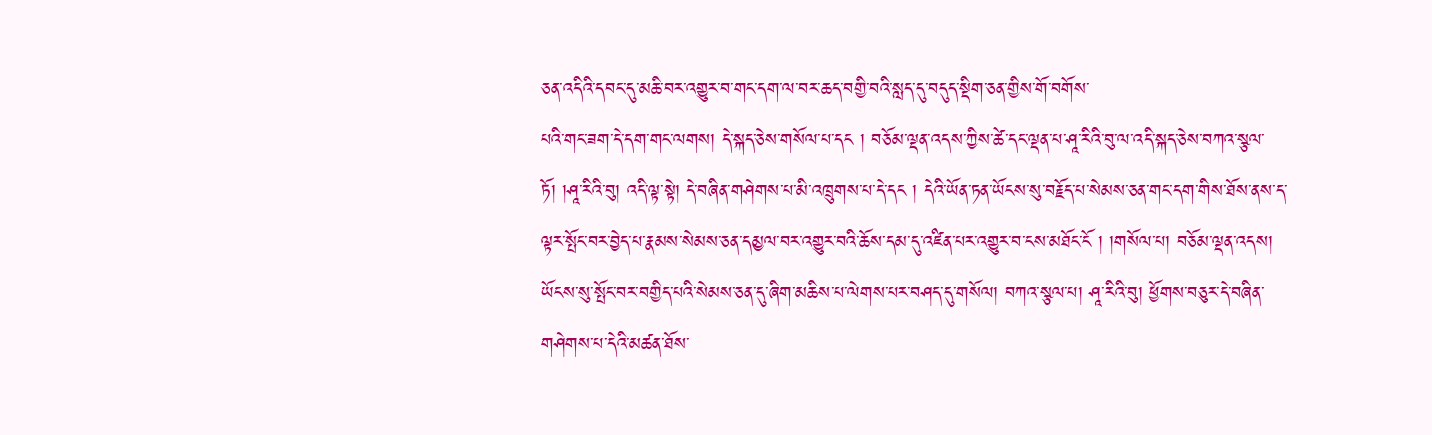ཅན་འདིའི་དབང་དུ་མཆི་བར་འགྱུར་བ་གང་དག་ལ་བར་ཆད་བགྱི་བའི་སླད་དུ་བདུད་སྡིག་ཅན་གྱིས་གོ་བགོས་
པའི་གང་ཟག་དེ་དག་གང་ལགས། དེ་སྐད་ཅེས་གསོལ་པ་དང ། བཅོམ་ལྡན་འདས་ཀྱིས་ཚེ་དང་ལྡན་པ་ཤཱ་རིའི་བུ་ལ་འདི་སྐད་ཅེས་བཀའ་སྩལ་ཏོ། །ཤཱ་རིའི་བུ། འདི་ལྟ་སྟེ། དེ་བཞིན་གཤེགས་པ་མི་འཁྲུགས་པ་དེ་དང ། དེའི་ཡོན་ཏན་ཡོངས་སུ་བརྗོད་པ་སེམས་ཅན་གང་དག་གིས་ཐོས་ནས་ད་ལྟར་སྤོང་བར་བྱེད་པ་རྣམས་སེམས་ཅན་དམྱལ་བར་འགྱུར་བའི་ཆོས་དམ་དུ་འཛིན་པར་འགྱུར་བ་ངས་མཐོང་ངོ ། །གསོལ་པ། བཅོམ་ལྡན་འདས། ཡོངས་སུ་སྤོང་བར་བགྱིད་པའི་སེམས་ཅན་དུ་ཞིག་མཆིས་པ་ལེགས་པར་བཤད་དུ་གསོལ། བཀའ་སྩལ་པ། ཤཱ་རིའི་བུ། ཕྱོགས་བཅུར་དེ་བཞིན་གཤེགས་པ་དེའི་མཚན་ཐོས་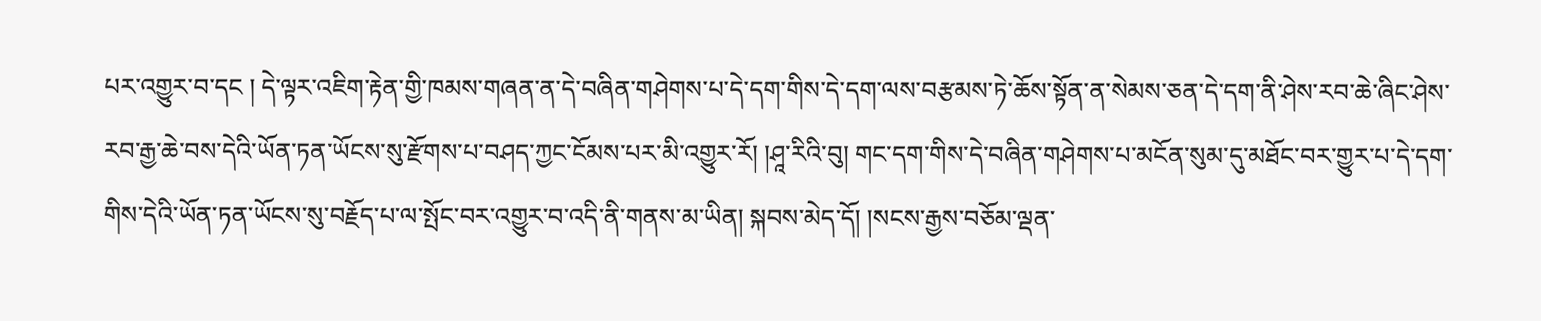པར་འགྱུར་བ་དང ། དེ་ལྟར་འཇིག་རྟེན་གྱི་ཁམས་གཞན་ན་དེ་བཞིན་གཤེགས་པ་དེ་དག་གིས་དེ་དག་ལས་བརྩམས་ཏེ་ཆོས་སྟོན་ན་སེམས་ཅན་དེ་དག་ནི་ཤེས་རབ་ཆེ་ཞིང་ཤེས་རབ་རྒྱ་ཆེ་བས་དེའི་ཡོན་ཏན་ཡོངས་སུ་རྫོགས་པ་བཤད་ཀྱང་ངོམས་པར་མི་འགྱུར་རོ། །ཤཱ་རིའི་བུ། གང་དག་གིས་དེ་བཞིན་གཤེགས་པ་མངོན་སུམ་དུ་མཐོང་བར་གྱུར་པ་དེ་དག་གིས་དེའི་ཡོན་ཏན་ཡོངས་སུ་བརྗོད་པ་ལ་སྤོང་བར་འགྱུར་བ་འདི་ནི་གནས་མ་ཡིན། སྐབས་མེད་དོ། །སངས་རྒྱས་བཅོམ་ལྡན་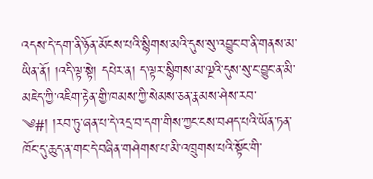འདས་དེ་དག་ནི་ཉོན་མོངས་པའི་སྙིགས་མའི་དུས་སུ་འབྱུང་བ་ནི་གནས་མ་ཡིན་ནོ། །འདི་ལྟ་སྟེ། དཔེར་ན། ད་ལྟར་སྙིགས་མ་ལྔའི་དུས་སུ་ང་བྱུང་ན་མི་མཇེད་ཀྱི་འཇིག་རྟེན་གྱི་ཁམས་ཀྱི་སེམས་ཅན་རྣམས་ཤེས་རབ་
༄#། །རབ་ཏུ་ཞན་པ་དེ་འདྲ་བ་དག་གིས་ཀྱང་ངས་བཤད་པའི་ཡོན་ཏན་ཁོང་དུ་ཆུད་ན་གང་དེ་བཞིན་གཤེགས་པ་མི་འཁྲུགས་པའི་སྟོང་གི་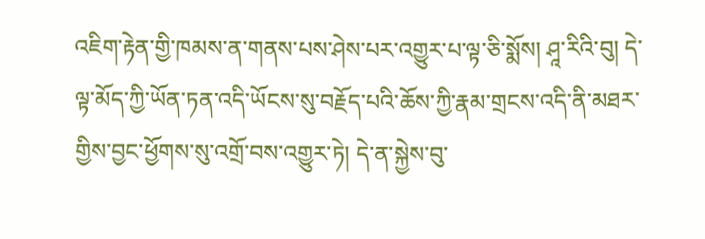འཇིག་རྟེན་གྱི་ཁམས་ན་གནས་པས་ཤེས་པར་འགྱུར་པ་ལྟ་ཅི་སྨོས། ཤཱ་རིའི་བུ། དེ་ལྟ་མོད་ཀྱི་ཡོན་ཏན་འདི་ཡོངས་སུ་བརྗོད་པའི་ཆོས་ཀྱི་རྣམ་གྲངས་འདི་ནི་མཐར་གྱིས་བྱང་ཕྱོགས་སུ་འགྲོ་བས་འགྱུར་ཏེ། དེ་ན་སྐྱེས་བུ་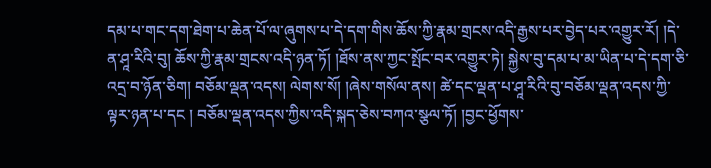དམ་པ་གང་དག་ཐེག་པ་ཆེན་པོ་ལ་ཞུགས་པ་དེ་དག་གིས་ཆོས་ཀྱི་རྣམ་གྲངས་འདི་རྒྱས་པར་བྱེད་པར་འགྱུར་རོ། །དེ་ན་ཤཱ་རིའི་བུ། ཆོས་ཀྱི་རྣམ་གྲངས་འདི་ཉན་ཏོ། །ཐོས་ནས་ཀྱང་སྤོང་བར་འགྱུར་ཏེ། སྐྱེས་བུ་དམ་པ་མ་ཡིན་པ་དེ་དག་ཅི་འདྲ་བ་ཉོན་ཅིག། བཅོམ་ལྡན་འདས། ལེགས་སོ། །ཞེས་གསོལ་ནས། ཚེ་དང་ལྡན་པ་ཤཱ་རིའི་བུ་བཅོམ་ལྡན་འདས་ཀྱི་ལྟར་ཉན་པ་དང ། བཅོམ་ལྡན་འདས་ཀྱིས་འདི་སྐད་ཅེས་བཀའ་སྩལ་ཏོ། །བྱང་ཕྱོགས་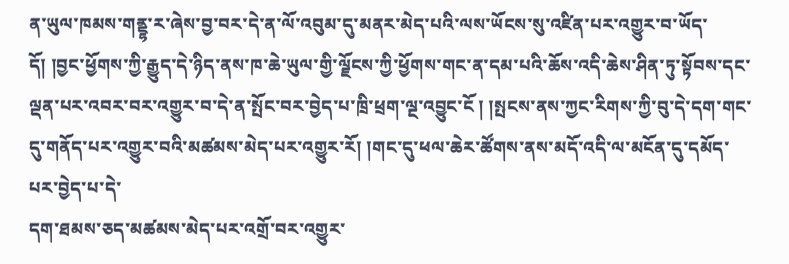ན་ཡུལ་ཁམས་གནྡྷ་ར་ཞེས་བྱ་བར་དེ་ན་ལོ་འབུམ་དུ་མནར་མེད་པའི་ལས་ཡོངས་སུ་འཛིན་པར་འགྱུར་བ་ཡོད་དོ། །བྱང་ཕྱོགས་ཀྱི་རྒྱུད་དེ་ཉིད་ནས་ཁ་ཆེ་ཡུལ་གྱི་ལྗོངས་ཀྱི་ཕྱོགས་གང་ན་དམ་པའི་ཆོས་འདི་ཆེས་ཤིན་ཏུ་སྟོབས་དང་ལྡན་པར་འབར་བར་འགྱུར་བ་དེ་ན་སྤོང་བར་བྱེད་པ་ཁྲི་ཕྲག་ལྔ་འབྱུང་ངོ ། །སྤངས་ནས་ཀྱང་རིགས་ཀྱི་བུ་དེ་དག་གང་དུ་གནོད་པར་འགྱུར་བའི་མཚམས་མེད་པར་འགྱུར་རོ། །གང་དུ་ཕལ་ཆེར་ཚོགས་ནས་མདོ་འདི་ལ་མངོན་དུ་དམོད་པར་བྱེད་པ་དེ་
དག་ཐམས་ཅད་མཚམས་མེད་པར་འགྲོ་བར་འགྱུར་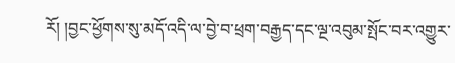རོ། །བྱང་ཕྱོགས་སུ་མདོ་འདི་ལ་བྱེ་བ་ཕྲག་བརྒྱད་དང་ལྔ་འབུམ་སྤོང་བར་འགྱུར་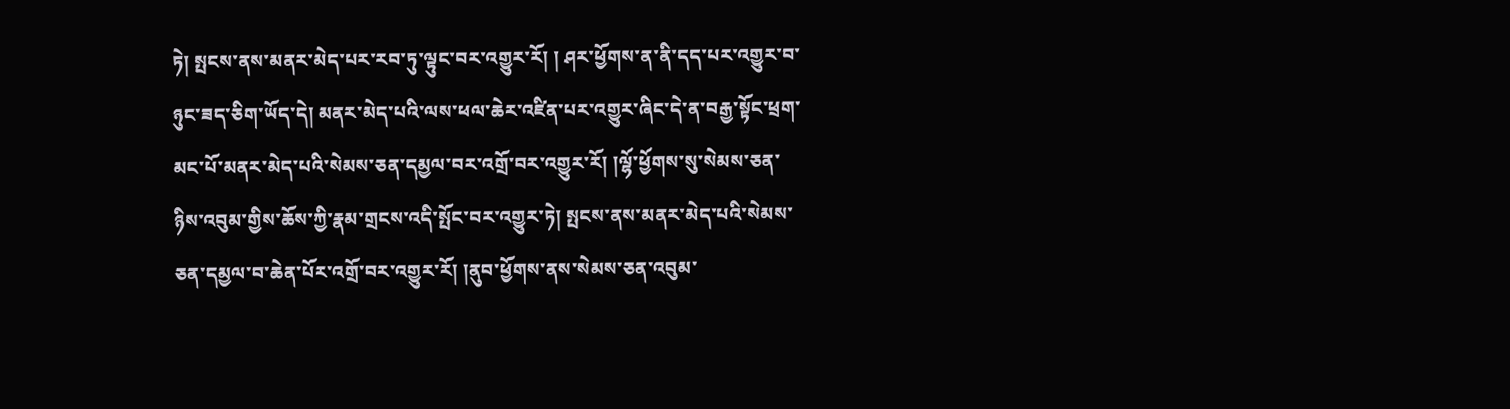ཏེ། སྤངས་ནས་མནར་མེད་པར་རབ་ཏུ་ལྟུང་བར་འགྱུར་རོ། ། ཤར་ཕྱོགས་ན་ནི་དད་པར་འགྱུར་བ་ཉུང་ཟད་ཅིག་ཡོད་དེ། མནར་མེད་པའི་ལས་ཕལ་ཆེར་འཛིན་པར་འགྱུར་ཞིང་དེ་ན་བརྒྱ་སྟོང་ཕྲག་མང་པོ་མནར་མེད་པའི་སེམས་ཅན་དམྱལ་བར་འགྲོ་བར་འགྱུར་རོ། །ལྷོ་ཕྱོགས་སུ་སེམས་ཅན་ཉིས་འབུམ་གྱིས་ཆོས་ཀྱི་རྣམ་གྲངས་འདི་སྤོང་བར་འགྱུར་ཏེ། སྤངས་ནས་མནར་མེད་པའི་སེམས་ཅན་དམྱལ་བ་ཆེན་པོར་འགྲོ་བར་འགྱུར་རོ། །ནུབ་ཕྱོགས་ནས་སེམས་ཅན་འབུམ་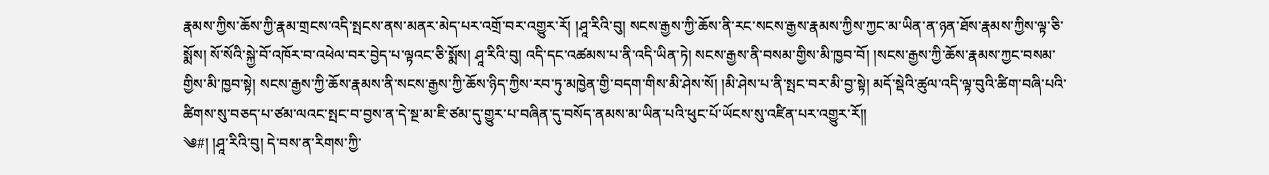རྣམས་ཀྱིས་ཆོས་ཀྱི་རྣམ་གྲངས་འདི་སྤངས་ནས་མནར་མེད་པར་འགྲོ་བར་འགྱུར་རོ། །ཤཱ་རིའི་བུ། སངས་རྒྱས་ཀྱི་ཆོས་ནི་རང་སངས་རྒྱས་རྣམས་ཀྱིས་ཀྱང་མ་ཡིན་ན་ཉན་ཐོས་རྣམས་ཀྱིས་ལྟ་ཅི་སྨོས། སོ་སོའི་སྐྱེ་བོ་འཁོར་བ་འཕེལ་བར་བྱེད་པ་ལྟའང་ཅི་སྨོས། ཤཱ་རིའི་བུ། འདི་དང་འཚམས་པ་ནི་འདི་ཡིན་ཏེ། སངས་རྒྱས་ནི་བསམ་གྱིས་མི་ཁྱབ་བོ། །སངས་རྒྱས་ཀྱི་ཆོས་རྣམས་ཀྱང་བསམ་གྱིས་མི་ཁྱབ་སྟེ། སངས་རྒྱས་ཀྱི་ཆོས་རྣམས་ནི་སངས་རྒྱས་ཀྱི་ཆོས་ཉིད་ཀྱིས་རབ་ཏུ་མཁྱེན་གྱི་བདག་གིས་མི་ཤེས་སོ། །མི་ཤེས་པ་ནི་སྤང་བར་མི་བྱ་སྟེ། མདོ་སྡེའི་ཚུལ་འདི་ལྟ་བུའི་ཚིག་བཞི་པའི་ཚིགས་སུ་བཅད་པ་ཙམ་ལའང་སྤང་བ་བྱས་ན་དེ་སྔ་མ་ཇི་ཙམ་དུ་གྱུར་པ་བཞིན་དུ་བསོད་ནམས་མ་ཡིན་པའི་ཕུང་པོ་ཡོངས་སུ་འཛིན་པར་འགྱུར་རོ།།
༄#། །ཤཱ་རིའི་བུ། དེ་བས་ན་རིགས་ཀྱི་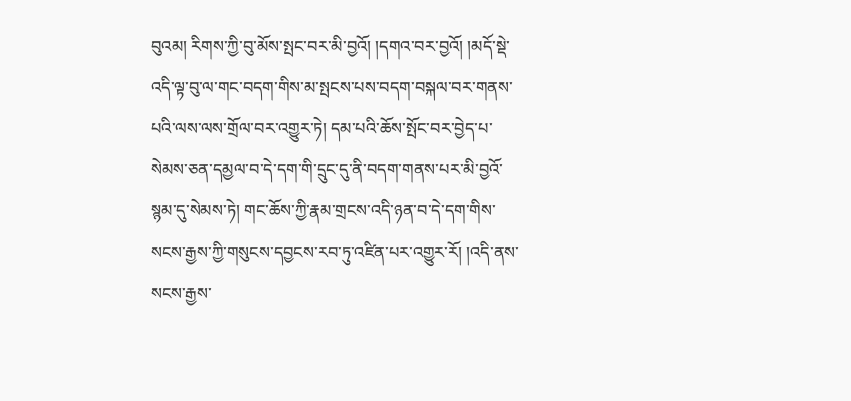བུའམ། རིགས་ཀྱི་བུ་མོས་སྤང་བར་མི་བྱའོ། །དགའ་བར་བྱའོ། །མདོ་སྡེ་འདི་ལྟ་བུ་ལ་གང་བདག་གིས་མ་སྤངས་པས་བདག་བསྐལ་བར་གནས་པའི་ལས་ལས་གྲོལ་བར་འགྱུར་ཏེ། དམ་པའི་ཆོས་སྤོང་བར་བྱེད་པ་སེམས་ཅན་དམྱལ་བ་དེ་དག་གི་དྲུང་དུ་ནི་བདག་གནས་པར་མི་བྱའོ་སྙམ་དུ་སེམས་ཏེ། གང་ཆོས་ཀྱི་རྣམ་གྲངས་འདི་ཉན་བ་དེ་དག་གིས་སངས་རྒྱས་ཀྱི་གསུངས་དབྱངས་རབ་ཏུ་འཛིན་པར་འགྱུར་རོ། །འདི་ནས་སངས་རྒྱས་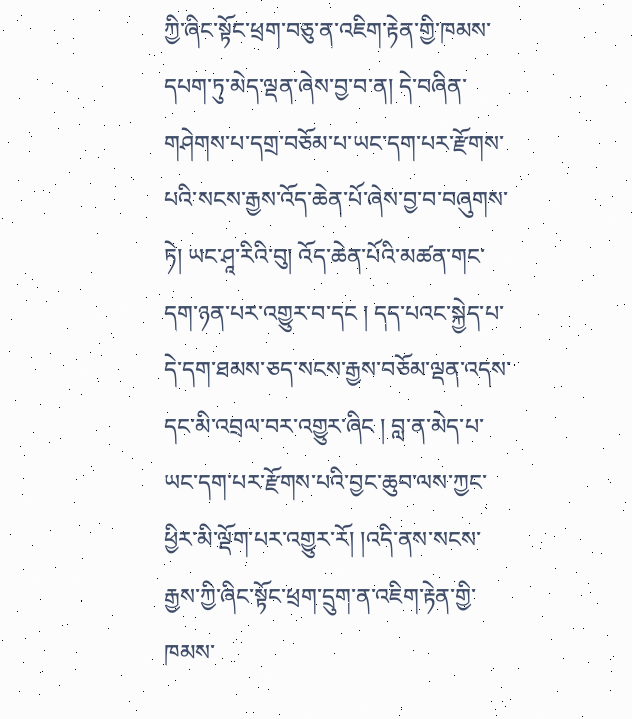ཀྱི་ཞིང་སྟོང་ཕྲག་བཅུ་ན་འཇིག་རྟེན་གྱི་ཁམས་དཔག་ཏུ་མེད་ལྡན་ཞེས་བྱ་བ་ན། དེ་བཞིན་གཤེགས་པ་དགྲ་བཅོམ་པ་ཡང་དག་པར་རྫོགས་པའི་སངས་རྒྱས་འོད་ཆེན་པོ་ཞེས་བྱ་བ་བཞུགས་ཏེ། ཡང་ཤཱ་རིའི་བུ། འོད་ཆེན་པོའི་མཚན་གང་དག་ཉན་པར་འགྱུར་བ་དང ། དད་པའང་སྐྱེད་པ་དེ་དག་ཐམས་ཅད་སངས་རྒྱས་བཅོམ་ལྡན་འདས་དང་མི་འབྲལ་བར་འགྱུར་ཞིང ། བླ་ན་མེད་པ་ཡང་དག་པར་རྫོགས་པའི་བྱང་ཆུབ་ལས་ཀྱང་ཕྱིར་མི་ལྡོག་པར་འགྱུར་རོ། །འདི་ནས་སངས་རྒྱས་ཀྱི་ཞིང་སྟོང་ཕྲག་དྲུག་ན་འཇིག་རྟེན་གྱི་ཁམས་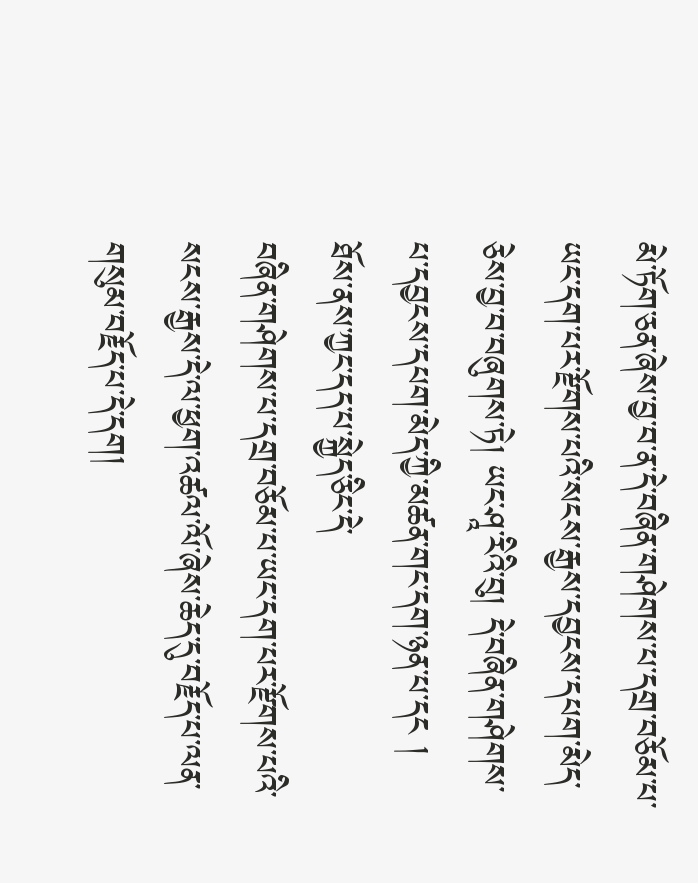མེ་ཏོག་ཅན་ཞེས་བྱ་བ་ན་དེ་བཞིན་གཤེགས་པ་དགྲ་བཅོམ་པ་ཡང་དག་པར་རྫོགས་པའི་སངས་རྒྱས་དབྱངས་དཔག་མེད་ཅེས་བྱ་བ་བཞུགས་ཏེ། ཡང་ཤཱ་རིའི་བུ། དེ་བཞིན་གཤེགས་པ་དབྱངས་དཔག་མེད་ཀྱི་མཚན་གང་དག་ཉན་པ་དང ། ཐོས་ནས་ཀྱང་དད་པ་སྐྱེད་ཅིང་དེ་
བཞིན་གཤེགས་པ་དགྲ་བཅོམ་པ་ཡང་དག་པར་རྫོགས་པའི་སངས་རྒྱས་དེ་ལ་ཕྱག་འཚལ་ལོ་ཞེས་ཆེད་དུ་བརྗོད་པ་ལན་གསུམ་བརྗོད་པ་དེ་དག།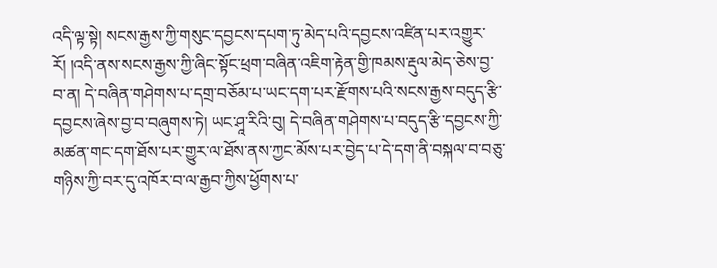འདི་ལྟ་སྟེ། སངས་རྒྱས་ཀྱི་གསུང་དབྱངས་དཔག་ཏུ་མེད་པའི་དབྱངས་འཛིན་པར་འགྱུར་རོ། །འདི་ནས་སངས་རྒྱས་ཀྱི་ཞིང་སྟོང་ཕྲག་བཞིན་འཇིག་རྟེན་གྱི་ཁམས་རྡུལ་མེད་ཅེས་བྱ་བ་ན། དེ་བཞིན་གཤེགས་པ་དགྲ་བཅོམ་པ་ཡང་དག་པར་རྫོགས་པའི་སངས་རྒྱས་བདུད་རྩི་དབྱངས་ཞེས་བྱ་བ་བཞུགས་ཏེ། ཡང་ཤཱ་རིའི་བུ། དེ་བཞིན་གཤེགས་པ་བདུད་རྩི་དབྱངས་ཀྱི་མཚན་གང་དག་ཐོས་པར་གྱུར་ལ་ཐོས་ནས་ཀྱང་མོས་པར་བྱེད་པ་དེ་དག་ནི་བསྐལ་བ་བཅུ་གཉིས་ཀྱི་བར་དུ་འཁོར་བ་ལ་རྒྱབ་ཀྱིས་ཕྱོགས་པ་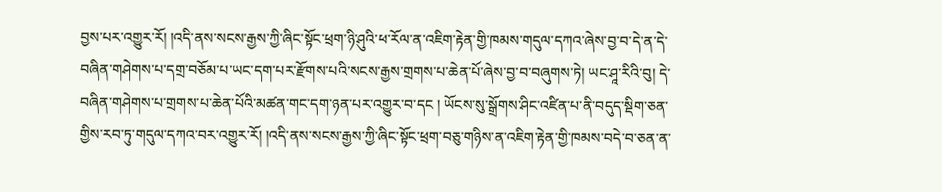བྱས་པར་འགྱུར་རོ། །འདི་ནས་སངས་རྒྱས་ཀྱི་ཞིང་སྟོང་ཕྲག་ཉི་ཤུའི་ཕ་རོལ་ན་འཇིག་རྟེན་གྱི་ཁམས་གདུལ་དཀའ་ཞེས་བྱ་བ་དེ་ན་དེ་བཞིན་གཤེགས་པ་དགྲ་བཅོམ་པ་ཡང་དག་པར་རྫོགས་པའི་སངས་རྒྱས་གྲགས་པ་ཆེན་པོ་ཞེས་བྱ་བ་བཞུགས་ཏེ། ཡང་ཤཱ་རིའི་བུ། དེ་བཞིན་གཤེགས་པ་གྲགས་པ་ཆེན་པོའི་མཚན་གང་དག་ཉན་པར་འགྱུར་བ་དང ། ཡོངས་སུ་སྒྲོགས་ཤིང་འཛིན་པ་ནི་བདུད་སྡིག་ཅན་གྱིས་རབ་ཏུ་གདུལ་དཀའ་བར་འགྱུར་རོ། །འདི་ནས་སངས་རྒྱས་ཀྱི་ཞིང་སྟོང་ཕྲག་བཅུ་གཉིས་ན་འཇིག་རྟེན་གྱི་ཁམས་བདེ་བ་ཅན་ན་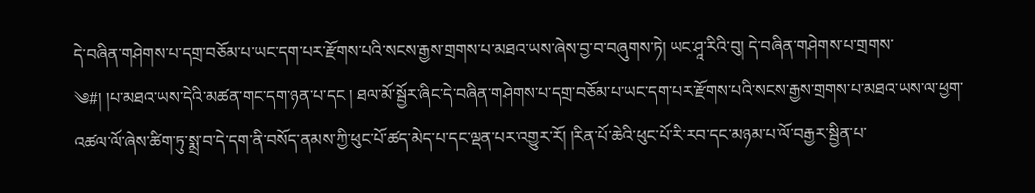དེ་བཞིན་གཤེགས་པ་དགྲ་བཅོམ་པ་ཡང་དག་པར་རྫོགས་པའི་སངས་རྒྱས་གྲགས་པ་མཐའ་ཡས་ཞེས་བྱ་བ་བཞུགས་ཏེ། ཡང་ཤཱ་རིའི་བུ། དེ་བཞིན་གཤེགས་པ་གྲགས་
༄#། །པ་མཐའ་ཡས་དེའི་མཚན་གང་དག་ཉན་པ་དང ། ཐལ་མོ་སྦྱོར་ཞིང་དེ་བཞིན་གཤེགས་པ་དགྲ་བཅོམ་པ་ཡང་དག་པར་རྫོགས་པའི་སངས་རྒྱས་གྲགས་པ་མཐའ་ཡས་ལ་ཕྱག་འཚལ་ལོ་ཞེས་ཚིག་ཏུ་སྨྲ་བ་དེ་དག་ནི་བསོད་ནམས་ཀྱི་ཕུང་པོ་ཚད་མེད་པ་དང་ལྡན་པར་འགྱུར་རོ། །རིན་པོ་ཆེའི་ཕུང་པོ་རི་རབ་དང་མཉམ་པ་ལོ་བརྒྱར་སྦྱིན་པ་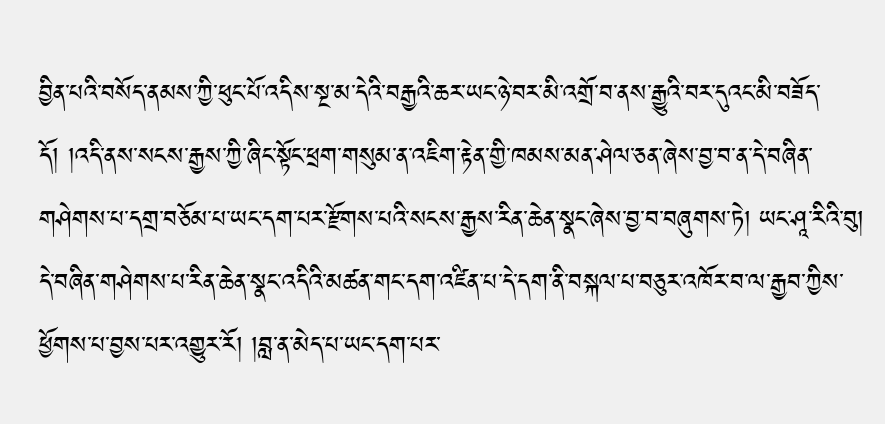བྱིན་པའི་བསོད་ནམས་ཀྱི་ཕུང་པོ་འདིས་སྔ་མ་དེའི་བརྒྱའི་ཆར་ཡང་ཉེ་བར་མི་འགྲོ་བ་ནས་རྒྱུའི་བར་དུའང་མི་བཟོད་དོ། །འདི་ནས་སངས་རྒྱས་ཀྱི་ཞིང་སྟོང་ཕྲག་གསུམ་ན་འཇིག་རྟེན་གྱི་ཁམས་མན་ཤེལ་ཅན་ཞེས་བྱ་བ་ན་དེ་བཞིན་གཤེགས་པ་དགྲ་བཅོམ་པ་ཡང་དག་པར་རྫོགས་པའི་སངས་རྒྱས་རིན་ཆེན་སྣང་ཞེས་བྱ་བ་བཞུགས་ཏེ། ཡང་ཤཱ་རིའི་བུ། དེ་བཞིན་གཤེགས་པ་རིན་ཆེན་སྣང་འདིའི་མཚན་གང་དག་འཛིན་པ་དེ་དག་ནི་བསྐལ་པ་བཅུར་འཁོར་བ་ལ་རྒྱབ་ཀྱིས་ཕྱོགས་པ་བྱས་པར་འགྱུར་རོ། །བླ་ན་མེད་པ་ཡང་དག་པར་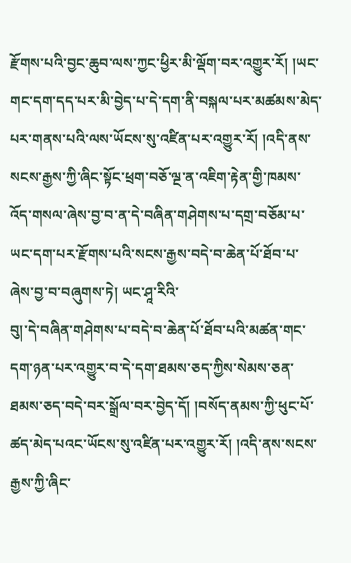རྫོགས་པའི་བྱང་ཆུབ་ལས་ཀྱང་ཕྱིར་མི་ལྡོག་བར་འགྱུར་རོ། །ཡང་གང་དག་དད་པར་མི་བྱེད་པ་དེ་དག་ནི་བསྐལ་པར་མཚམས་མེད་པར་གནས་པའི་ལས་ཡོངས་སུ་འཛིན་པར་འགྱུར་རོ། །འདི་ནས་སངས་རྒྱས་ཀྱི་ཞིང་སྟོང་ཕྲག་བཅོ་ལྔ་ན་འཇིག་རྟེན་གྱི་ཁམས་འོད་གསལ་ཞེས་བྱ་བ་ན་དེ་བཞིན་གཤེགས་པ་དགྲ་བཅོམ་པ་ཡང་དག་པར་རྫོགས་པའི་སངས་རྒྱས་བདེ་བ་ཆེན་པོ་ཐོབ་པ་ཞེས་བྱ་བ་བཞུགས་ཏེ། ཡང་ཤཱ་རིའི་
བུ།་དེ་བཞིན་གཤེགས་པ་བདེ་བ་ཆེན་པོ་ཐོབ་པའི་མཚན་གང་དག་ཉན་པར་འགྱུར་བ་དེ་དག་ཐམས་ཅད་ཀྱིས་སེམས་ཅན་ཐམས་ཅད་བདེ་བར་སྒྲོལ་བར་བྱེད་དོ། །བསོད་ནམས་ཀྱི་ཕུང་པོ་ཚད་མེད་པའང་ཡོངས་སུ་འཛིན་པར་འགྱུར་རོ། །འདི་ནས་སངས་རྒྱས་ཀྱི་ཞིང་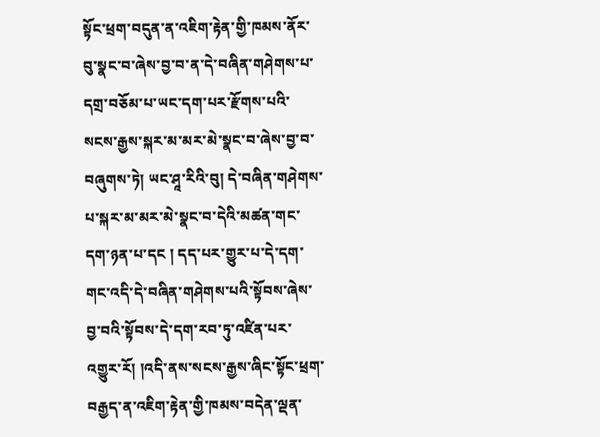སྟོང་ཕྲག་བདུན་ན་འཇིག་རྟེན་གྱི་ཁམས་ནོར་བུ་སྣང་བ་ཞེས་བྱ་བ་ན་དེ་བཞིན་གཤེགས་པ་དགྲ་བཅོམ་པ་ཡང་དག་པར་རྫོགས་པའི་སངས་རྒྱས་སྐར་མ་མར་མེ་སྣང་བ་ཞེས་བྱ་བ་བཞུགས་ཏེ། ཡང་ཤཱ་རིའི་བུ། དེ་བཞིན་གཤེགས་པ་སྐར་མ་མར་མེ་སྣང་བ་དེའི་མཚན་གང་དག་ཉན་པ་དང ། དད་པར་གྱུར་པ་དེ་དག་གང་འདི་དེ་བཞིན་གཤེགས་པའི་སྟོབས་ཞེས་བྱ་བའི་སྟོབས་དེ་དག་རབ་ཏུ་འཛིན་པར་འགྱུར་རོ། །འདི་ནས་སངས་རྒྱས་ཞིང་སྟོང་ཕྲག་བརྒྱད་ན་འཇིག་རྟེན་གྱི་ཁམས་བདེན་ལྡན་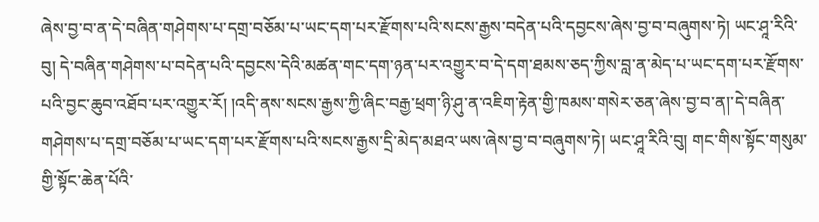ཞེས་བྱ་བ་ན་དེ་བཞིན་གཤེགས་པ་དགྲ་བཅོམ་པ་ཡང་དག་པར་རྫོགས་པའི་སངས་རྒྱས་བདེན་པའི་དབྱངས་ཞེས་བྱ་བ་བཞུགས་ཏེ། ཡང་ཤཱ་རིའི་བུ། དེ་བཞིན་གཤེགས་པ་བདེན་པའི་དབྱངས་དེའི་མཚན་གང་དག་ཉན་པར་འགྱུར་བ་དེ་དག་ཐམས་ཅད་ཀྱིས་བླ་ན་མེད་པ་ཡང་དག་པར་རྫོགས་པའི་བྱང་ཆུབ་འཐོབ་པར་འགྱུར་རོ། །འདི་ནས་སངས་རྒྱས་ཀྱི་ཞིང་བརྒྱ་ཕྲག་ཉི་ཤུ་ན་འཇིག་རྟེན་གྱི་ཁམས་གསེར་ཅན་ཞེས་བྱ་བ་ན།་དེ་བཞིན་གཤེགས་པ་དགྲ་བཅོམ་པ་ཡང་དག་པར་རྫོགས་པའི་སངས་རྒྱས་དྲི་མེད་མཐའ་ཡས་ཞེས་བྱ་བ་བཞུགས་ཏེ། ཡང་ཤཱ་རིའི་བུ། གང་གིས་སྟོང་གསུམ་གྱི་སྟོང་ཆེན་པོའི་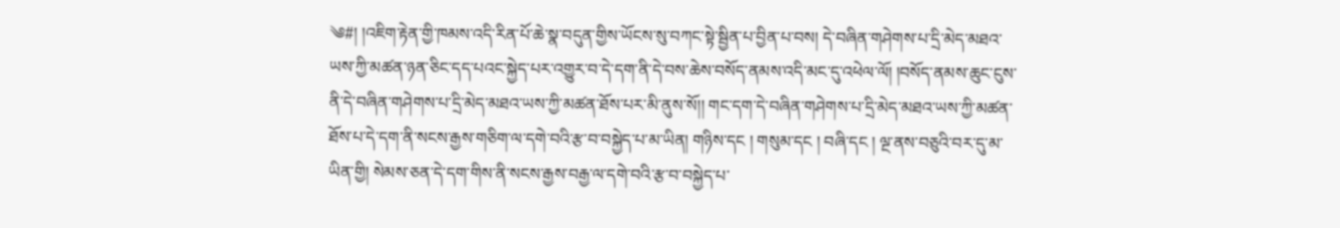༄#། །འཇིག་རྟེན་གྱི་ཁམས་འདི་རིན་པོ་ཆེ་སྣ་བདུན་གྱིས་ཡོངས་སུ་བཀང་སྟེ་སྦྱིན་པ་བྱིན་པ་བས། དེ་བཞིན་གཤེགས་པ་དྲི་མེད་མཐའ་ཡས་ཀྱི་མཚན་ཉན་ཅིང་དད་པའང་སྐྱེད་པར་འགྱུར་བ་དེ་དག་ནི་དེ་བས་ཆེས་བསོད་ནམས་འདི་མང་དུ་འཕེལ་ལོ། །བསོད་ནམས་ཆུང་ངུས་ནི་དེ་བཞིན་གཤེགས་པ་དྲི་མེད་མཐའ་ཡས་ཀྱི་མཚན་ཐོས་པར་མི་ནུས་སོ།། གང་དག་དེ་བཞིན་གཤེགས་པ་དྲི་མེད་མཐའ་ཡས་ཀྱི་མཚན་ཐོས་པ་དེ་དག་ནི་སངས་རྒྱས་གཅིག་ལ་དགེ་བའི་རྩ་བ་བསྐྱེད་པ་མ་ཡིན། གཉིས་དང ། གསུམ་དང ། བཞི་དང ། ལྔ་ནས་བཅུའི་བར་དུ་མ་ཡིན་གྱི། སེམས་ཅན་དེ་དག་གིས་ནི་སངས་རྒྱས་བརྒྱ་ལ་དགེ་བའི་རྩ་བ་བསྐྱེད་པ་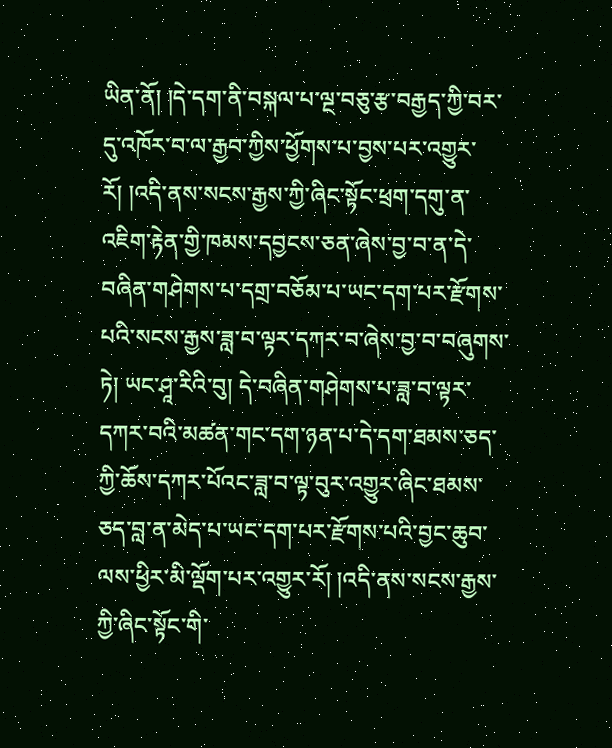ཡིན་ནོ། །དེ་དག་ནི་བསྐལ་པ་ལྔ་བཅུ་རྩ་བརྒྱད་ཀྱི་བར་དུ་འཁོར་བ་ལ་རྒྱབ་ཀྱིས་ཕྱོགས་པ་བྱས་པར་འགྱུར་རོ། །འདི་ནས་སངས་རྒྱས་ཀྱི་ཞིང་སྟོང་ཕྲག་དགུ་ན་འཇིག་རྟེན་གྱི་ཁམས་དབྱངས་ཅན་ཞེས་བྱ་བ་ན་དེ་བཞིན་གཤེགས་པ་དགྲ་བཅོམ་པ་ཡང་དག་པར་རྫོགས་པའི་སངས་རྒྱས་ཟླ་བ་ལྟར་དཀར་བ་ཞེས་བྱ་བ་བཞུགས་ཏེ། ཡང་ཤཱ་རིའི་བུ། དེ་བཞིན་གཤེགས་པ་ཟླ་བ་ལྟར་དཀར་བའི་མཚན་གང་དག་ཉན་པ་དེ་དག་ཐམས་ཅད་ཀྱི་ཆོས་དཀར་པོའང་ཟླ་བ་ལྟ་བུར་འགྱུར་ཞིང་ཐམས་ཅད་བླ་ན་མེད་པ་ཡང་དག་པར་རྫོགས་པའི་བྱང་ཆུབ་ལས་ཕྱིར་མི་ལྡོག་པར་འགྱུར་རོ། །འདི་ནས་སངས་རྒྱས་ཀྱི་ཞིང་སྟོང་གི་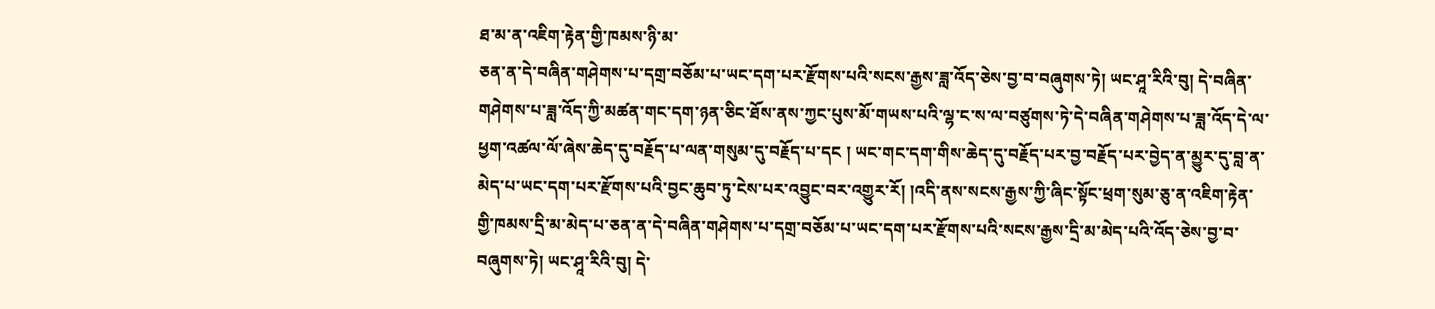ཐ་མ་ན་འཇིག་རྟེན་གྱི་ཁམས་ཉི་མ་
ཅན་ན་དེ་བཞིན་གཤེགས་པ་དགྲ་བཅོམ་པ་ཡང་དག་པར་རྫོགས་པའི་སངས་རྒྱས་ཟླ་འོད་ཅེས་བྱ་བ་བཞུགས་ཏེ། ཡང་ཤཱ་རིའི་བུ། དེ་བཞིན་གཤེགས་པ་ཟླ་འོད་ཀྱི་མཚན་གང་དག་ཉན་ཅིང་ཐོས་ནས་ཀྱང་པུས་མོ་གཡས་པའི་ལྷ་ང་ས་ལ་བཙུགས་ཏེ་དེ་བཞིན་གཤེགས་པ་ཟླ་འོད་དེ་ལ་ཕྱག་འཚལ་ལོ་ཞེས་ཆེད་དུ་བརྗོད་པ་ལན་གསུམ་དུ་བརྗོད་པ་དང ། ཡང་གང་དག་གིས་ཆེད་དུ་བརྗོད་པར་བྱ་བརྗོད་པར་བྱེད་ན་མྱུར་དུ་བླ་ན་མེད་པ་ཡང་དག་པར་རྫོགས་པའི་བྱང་ཆུབ་ཏུ་ངེས་པར་འབྱུང་བར་འགྱུར་རོ། །འདི་ནས་སངས་རྒྱས་ཀྱི་ཞིང་སྟོང་ཕྲག་སུམ་ཅུ་ན་འཇིག་རྟེན་གྱི་ཁམས་དྲི་མ་མེད་པ་ཅན་ན་དེ་བཞིན་གཤེགས་པ་དགྲ་བཅོམ་པ་ཡང་དག་པར་རྫོགས་པའི་སངས་རྒྱས་དྲི་མ་མེད་པའི་འོད་ཅེས་བྱ་བ་བཞུགས་ཏེ། ཡང་ཤཱ་རིའི་བུ། དེ་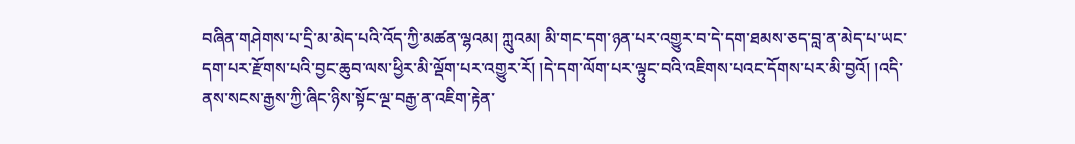བཞིན་གཤེགས་པ་དྲི་མ་མེད་པའི་འོད་ཀྱི་མཚན་ལྷའམ། ཀླུའམ། མི་གང་དག་ཉན་པར་འགྱུར་བ་དེ་དག་ཐམས་ཅད་བླ་ན་མེད་པ་ཡང་དག་པར་རྫོགས་པའི་བྱང་ཆུབ་ལས་ཕྱིར་མི་ལྡོག་པར་འགྱུར་རོ། །དེ་དག་ལོག་པར་ལྟུང་བའི་འཇིགས་པའང་དོགས་པར་མི་བྱའོ། །འདི་ནས་སངས་རྒྱས་ཀྱི་ཞིང་ཉིས་སྟོང་ལྔ་བརྒྱ་ན་འཇིག་རྟེན་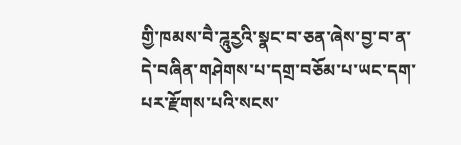གྱི་ཁམས་བཻ་ཌཱུརྱའི་སྣང་བ་ཅན་ཞེས་བྱ་བ་ན་དེ་བཞིན་གཤེགས་པ་དགྲ་བཅོམ་པ་ཡང་དག་པར་རྫོགས་པའི་སངས་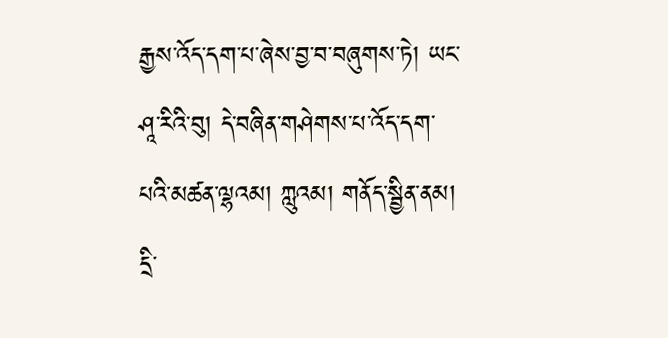རྒྱས་འོད་དག་པ་ཞེས་བྱ་བ་བཞུགས་ཏེ། ཡང་ཤཱ་རིའི་བུ། དེ་བཞིན་གཤེགས་པ་འོད་དག་པའི་མཚན་ལྷའམ། ཀླུའམ། གནོད་སྦྱིན་ནམ། དྲི་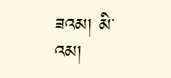ཟའམ། མི་འམ།